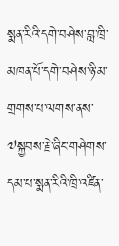སྨན་རིའི་དགེ་བཤེས་བླ་ཁྲི་མཁན་པོ་དགེ་བཤེས་ཉི་མ་གྲགས་པ་ལགས་ནས་༧སྐྱབས་རྗེ་ཞིང་གཤེགས་དམ་པ་སྨན་རིའི་ཁྲི་འཛིན་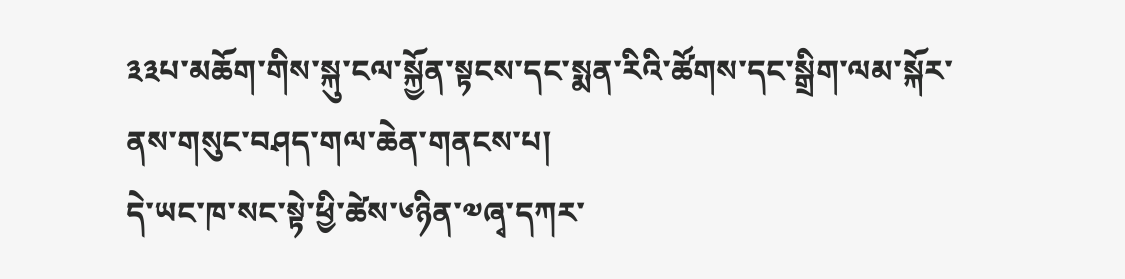༣༣པ་མཆོག་གིས་སྐུ་ངལ་སྐྱོན་སྟངས་དང་སྨན་རིའི་ཚོགས་དང་སྒྲིག་ལམ་སྐོར་ནས་གསུང་བཤད་གལ་ཆེན་གནངས་པ།
དེ་ཡང་ཁ་སང་སྟེ་ཕྱི་ཚེས་༦ཉིན་༧ཞྭ་དཀར་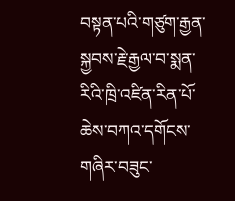བསྟན་པའི་གཙུག་རྒྱན་སྐྱབས་རྗེ་རྒྱལ་བ་སྨན་རིའི་ཁྲི་འཛིན་རིན་པོ་ཆེས་བཀའ་དགོངས་གཞིར་བཟུང་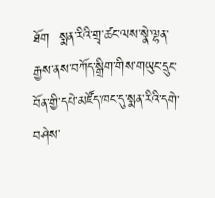ཐོག  སྨན་རིའི་གྲྭ་ཚང་ལས་སྣེ་ལྷན་རྒྱས་ནས་བཀོད་སྒྲིག་གིས་གཡུང་དྲུང་བོན་གྱི་དཔེ་མཛོད་ཁང་དུ་སྨན་རིའི་དགེ་བཤེས་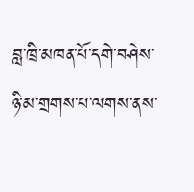བླ་ཁྲི་མཁན་པོ་དགེ་བཤེས་ཉི་མ་གྲགས་པ་ལགས་ནས་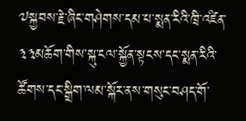༧སྐྱབས་རྗེ་ཞིང་གཤེགས་དམ་པ་སྨན་རིའི་ཁྲི་འཛིན་༣༣མཆོག་གིས་སྐུ་ངལ་སྐྱོན་སྟངས་དང་སྨན་རིའི་ཚོགས་དང་སྒྲིག་ལམ་སྐོར་ནས་གསུང་བཤད་གོ་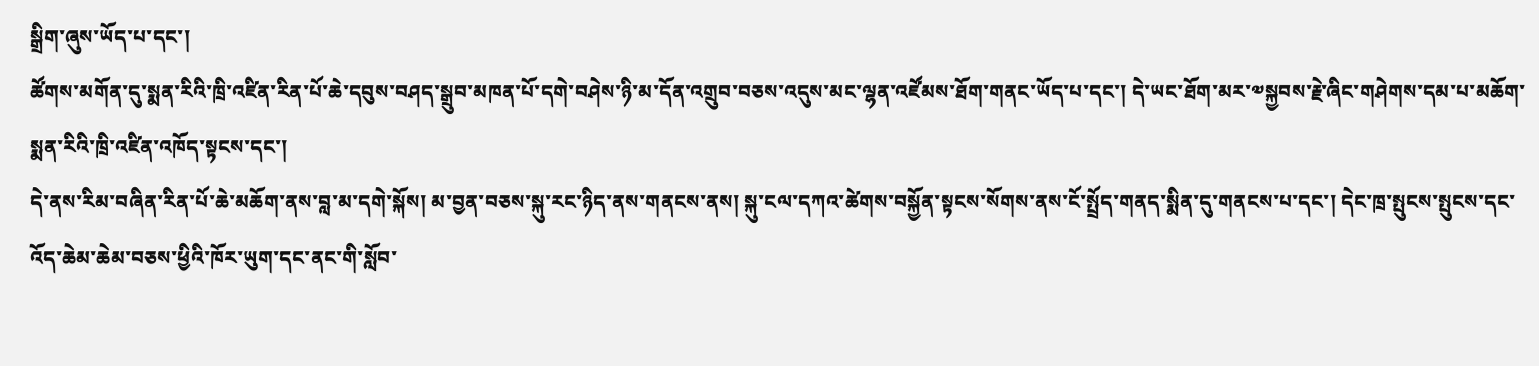སྒྲིག་ཞུས་ཡོད་པ་དང་།
ཚོགས་མགོན་དུ་སྨན་རིའི་ཁྲི་འཛིན་རིན་པོ་ཆེ་དབུས་བཤད་སྒྲུབ་མཁན་པོ་དགེ་བཤེས་ཉི་མ་དོན་འགྲུབ་བཅས་འདུས་མང་ལྷན་འཛོམས་ཐོག་གནང་ཡོད་པ་དང་། དེ་ཡང་ཐོག་མར་༧སྐྱབས་རྗེ་ཞིང་གཤེགས་དམ་པ་མཆོག་སྨན་རིའི་ཁྲི་འཛིན་འཁོད་སྟངས་དང་།
དེ་ནས་རིམ་བཞིན་རིན་པོ་ཆེ་མཆོག་ནས་བླ་མ་དགེ་སྐོས། མ་བྱན་བཅས་སྐུ་རང་ཉིད་ནས་གནངས་ནས། སྐུ་ངལ་དཀའ་ཚེགས་བསྐྱོན་སྟངས་སོགས་ནས་ངོ་སྤྲོད་གནད་སྨིན་དུ་གནངས་པ་དང་། དེང་ཁྲ་སྤུངས་སྤུངས་དང་འོད་ཆེམ་ཆེམ་བཅས་ཕྱིའི་ཁོར་ཡུག་དང་ནང་གི་སློབ་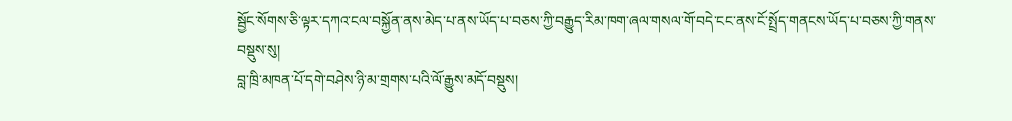སྦྱོང་སོགས་ཅི་ལྟར་དཀའ་ངལ་བསྐྱོན་ནས་མེད་པ་ནས་ཡོད་པ་བཅས་ཀྱི་བརྒྱུད་རིམ་ཁག་ཞལ་གསལ་གོ་བདེ་ངང་ནས་ངོ་སྤྲོད་གནངས་ཡོད་པ་བཅས་ཀྱི་གནས་བསྡུས་སུ།
བླ་ཁྲི་མཁན་པོ་དགེ་བཤེས་ཉི་མ་གྲགས་པའི་ལོ་རྒྱུས་མདོ་བསྡུས།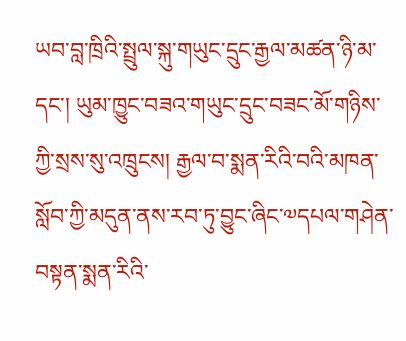ཡབ་བླ་ཁྲིའི་སྤྲུལ་སྐུ་གཡུང་དྲུང་རྒྱལ་མཚན་ཉི་མ་དང་། ཡུམ་ཁྱུང་བཟའ་གཡུང་དྲུང་བཟང་མོ་གཉིས་ཀྱི་སྲས་སུ་འཁྲུངས། རྒྱལ་བ་སྨན་རིའི་བའི་མཁན་སློབ་ཀྱི་མདུན་ནས་རབ་ཏུ་བྱུང་ཞིང་༧དཔལ་གཤེན་བསྟན་སྨན་རིའི་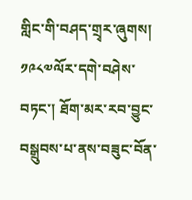གླིང་གི་བཤད་གྲྭར་ཞུགས། ༡༩༨༧ལོར་དགེ་བཤེས་བཏང་། ཐོག་མར་རབ་བྱུང་བསྒྲུབས་པ་ནས་བཟུང་བོན་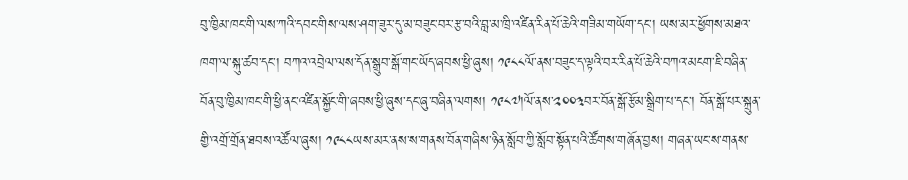བུ་ཁྱིམ་ཁང་གི་ལས་ཀའི་དབང་གིས་ལས་ཤག་ཟུར་དུ་མ་བཟུང་བར་རྩ་བའི་བླ་མ་ཁྲི་འཛིན་རིན་པོ་ཆེའི་གཟིམ་གཡོག་དང་། ཡས་མར་ཕྱོགས་མཐའ་ཁག་ལ་སྐུ་ཚབ་དང་། བཀའ་འབྲེལ་ལས་དོན་སྒྲུབ་སྒོ་གང་ཡོད་ཞབས་ཕྱི་ཞུས། ༡༩༨༨ལོ་ནས་བཟུང་ད་ལྟའི་བར་རིན་པོ་ཆེའི་བཀའ་མངག་ཇི་བཞིན་བོན་བུ་ཁྱིམ་ཁང་གི་ཕྱི་ནང་འཛིན་སྐྱོང་གི་ཞབས་ཕྱི་ཞུས་དང་ཞུ་བཞིན་ལགས། ༡༩༨༧།ལོ་ནས་༢༠༠༣བར་བོན་སྒོ་རྩོམ་སྒྲིག་པ་དང་། བོན་སྒོ་པར་སྐྲུན་གྱི་འགྲོ་གྲོན་ཐབས་འཚོལ་ཞུས། ༡༩༨༨ཡས་མར་ནས་ས་གནས་བོན་གཞིས་ཉིན་སློབ་ཀྱི་སློབ་སྟོན་པའི་ཚོགས་གཞོན་བྱས། གཞན་ཡང་ས་གནས་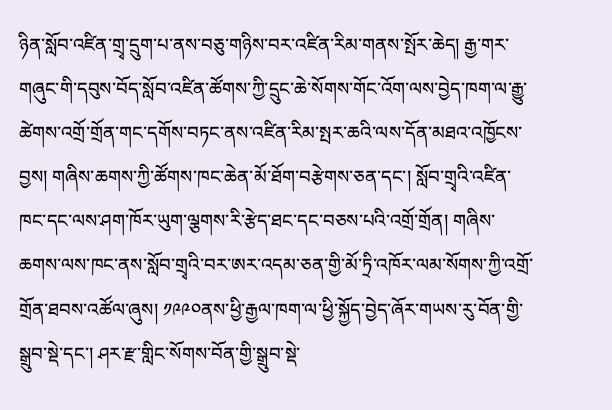ཉིན་སློབ་འཛིན་གྲྭ་དྲུག་པ་ནས་བཅུ་གཉིས་བར་འཛིན་རིམ་གནས་སྤོར་ཆེད། རྒྱ་གར་གཞུང་གི་དབུས་བོད་སློབ་འཛིན་ཚོགས་ཀྱི་དྲུང་ཆེ་སོགས་གོང་འོག་ལས་བྱེད་ཁག་ལ་རྒྱུ་ཚེགས་འགྲོ་གྲོན་གང་དགོས་བཏང་ནས་འཛིན་རིམ་སྤར་ཆའི་ལས་དོན་མཐའ་འཁྱོངས་བྱས། གཞིས་ཆགས་ཀྱི་ཚོགས་ཁང་ཆེན་མོ་ཐོག་བརྩེགས་ཅན་དང་། སློབ་གྲྭའི་འཛིན་ཁང་དང་ལས་ཤག་ཁོར་ཡུག་ལྕགས་རི་རྩེད་ཐང་དང་བཅས་པའི་འགྲོ་གྲོན། གཞིས་ཆགས་ལས་ཁང་ནས་སློབ་གྲྭའི་བར་ཨར་འདམ་ཅན་གྱི་མོ་ཏྲི་འཁོར་ལམ་སོགས་ཀྱི་འགྲོ་གྲོན་ཐབས་འཚོལ་ཞུས། ༡༩༩༠ནས་ཕྱི་རྒྱལ་ཁག་ལ་ཕྱི་སྐྱོད་བྱེད་ཞོར་གཡས་རུ་བོན་གྱི་སྒྲུབ་སྡེ་དང་། ཤར་རྫ་གླིང་སོགས་བོན་གྱི་སྒྲུབ་སྡེ་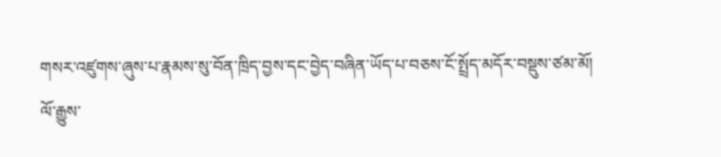གསར་འཛུགས་ཞུས་པ་རྣམས་སུ་བོན་ཁྲིད་བྱས་དང་བྱེད་བཞིན་ཡོད་པ་བཅས་ངོ་སྤྲོད་མདོར་བསྡུས་ཙམ་མོ།
ལོ་རྒྱུས་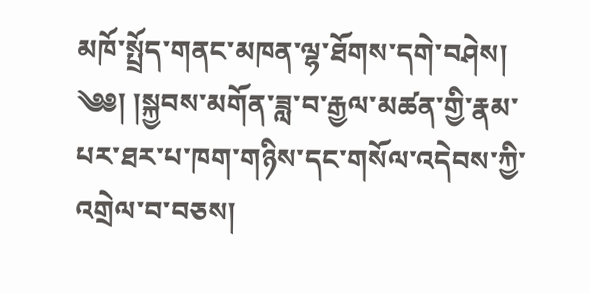མཁོ་སྤྲོད་གནང་མཁན་ལྷ་ཐོགས་དགེ་བཤེས།
༄༅། །སྐྱབས་མགོན་ཟླ་བ་རྒྱལ་མཚན་གྱི་རྣམ་པར་ཐར་པ་ཁག་གཉིས་དང་གསོལ་འདེབས་ཀྱི་འགྲེལ་བ་བཅས།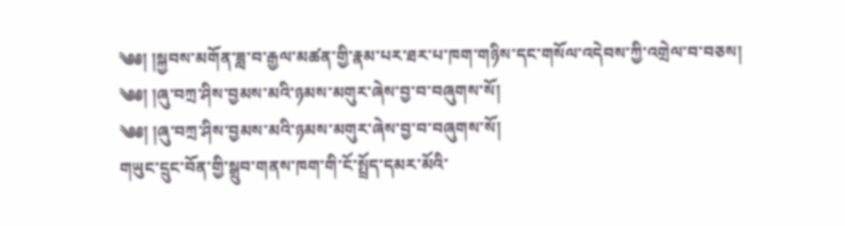༄༅། །སྐྱབས་མགོན་ཟླ་བ་རྒྱལ་མཚན་གྱི་རྣམ་པར་ཐར་པ་ཁག་གཉིས་དང་གསོལ་འདེབས་ཀྱི་འགྲེལ་བ་བཅས།
༄༅། །ཞུ་བཀྲ་ཤིས་བྱམས་མའི་ཉམས་མགུར་ཞེས་བྱ་བ་བཞུགས་སོ།
༄༅། །ཞུ་བཀྲ་ཤིས་བྱམས་མའི་ཉམས་མགུར་ཞེས་བྱ་བ་བཞུགས་སོ།
གཡུང་དྲུང་བོན་གྱི་སྒྲུབ་གནས་ཁག་གི་ངོ་སྤྲོད་དམར་མོའི་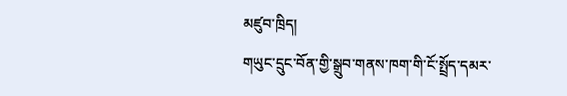མཛུབ་ཁྲིད།
གཡུང་དྲུང་བོན་གྱི་སྒྲུབ་གནས་ཁག་གི་ངོ་སྤྲོད་དམར་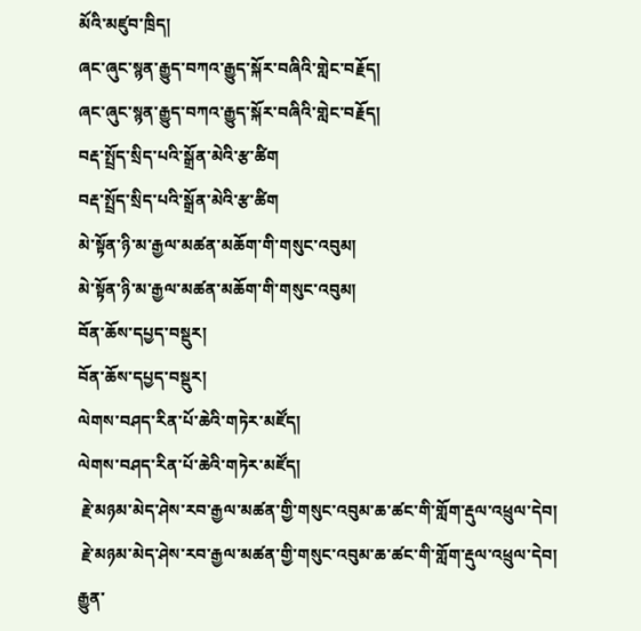མོའི་མཛུབ་ཁྲིད།
ཞང་ཞུང་སྙན་རྒྱུད་བཀའ་རྒྱུད་སྐོར་བཞིའི་གླེང་བརྗོད།
ཞང་ཞུང་སྙན་རྒྱུད་བཀའ་རྒྱུད་སྐོར་བཞིའི་གླེང་བརྗོད།
བརྡ་སྤྲོད་སྲིད་པའི་སྒྲོན་མེའི་རྩ་ཚིག
བརྡ་སྤྲོད་སྲིད་པའི་སྒྲོན་མེའི་རྩ་ཚིག
མེ་སྟོན་ཉི་མ་རྒྱལ་མཚན་མཆོག་གི་གསུང་འབུམ།
མེ་སྟོན་ཉི་མ་རྒྱལ་མཚན་མཆོག་གི་གསུང་འབུམ།
བོན་ཆོས་དཔྱད་བསྡུར།
བོན་ཆོས་དཔྱད་བསྡུར།
ལེགས་བཤད་རིན་པོ་ཆེའི་གཏེར་མཛོད།
ལེགས་བཤད་རིན་པོ་ཆེའི་གཏེར་མཛོད།
 རྗེ་མཉམ་མེད་ཤེས་རབ་རྒྱལ་མཚན་གྱི་གསུང་འབུམ་ཆ་ཚང་གི་གློག་རྡུལ་འཕྲུལ་དེབ།
 རྗེ་མཉམ་མེད་ཤེས་རབ་རྒྱལ་མཚན་གྱི་གསུང་འབུམ་ཆ་ཚང་གི་གློག་རྡུལ་འཕྲུལ་དེབ།
རྒྱུན་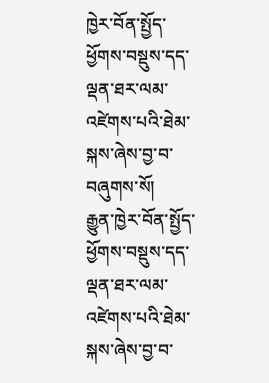ཁྱེར་བོན་སྤྱོད་ཕྱོགས་བསྡུས་དད་ལྡན་ཐར་ལམ་འཛེགས་པའི་ཐེམ་སྐས་ཞེས་བྱ་བ་བཞུགས་སོ།
རྒྱུན་ཁྱེར་བོན་སྤྱོད་ཕྱོགས་བསྡུས་དད་ལྡན་ཐར་ལམ་འཛེགས་པའི་ཐེམ་སྐས་ཞེས་བྱ་བ་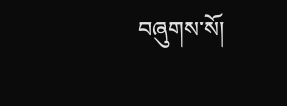བཞུགས་སོ།